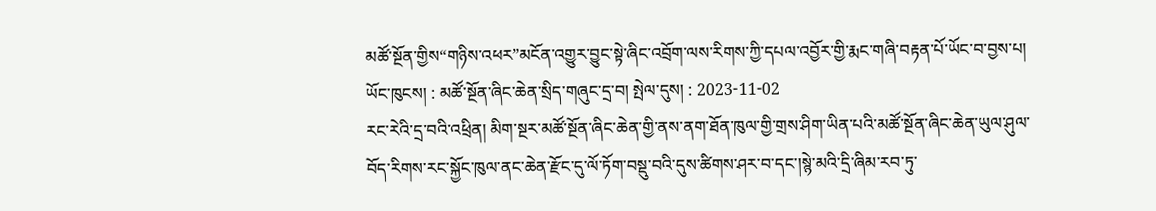མཚོ་སྔོན་གྱིས“གཉིས་འཕར”མངོན་འགྱུར་བྱུང་སྟེ་ཞིང་འབྲོག་ལས་རིགས་ཀྱི་དཔལ་འབྱོར་གྱི་རྨང་གཞི་བརྟན་པོ་ཡོང་བ་བྱས་པ།
ཡོང་ཁུངས། : མཚོ་སྔོན་ཞིང་ཆེན་སྲིད་གཞུང་དྲ་བ། སྤེལ་དུས། : 2023-11-02
རང་རེའི་དྲ་བའི་འཕྲིན། མིག་སྔར་མཚོ་སྔོན་ཞིང་ཆེན་གྱི་ནས་ནག་ཐོན་ཁུལ་གྱི་གྲས་ཤིག་ཡིན་པའི་མཚོ་སྔོན་ཞིང་ཆེན་ཡུལ་ཤུལ་བོད་རིགས་རང་སྐྱོང་ཁུལ་ནང་ཆེན་རྫོང་དུ་ལོ་ཏོག་བསྡུ་བའི་དུས་ཚིགས་ཤར་བ་དང་།སྙེ་མའི་དྲི་ཞིམ་རབ་ཏུ་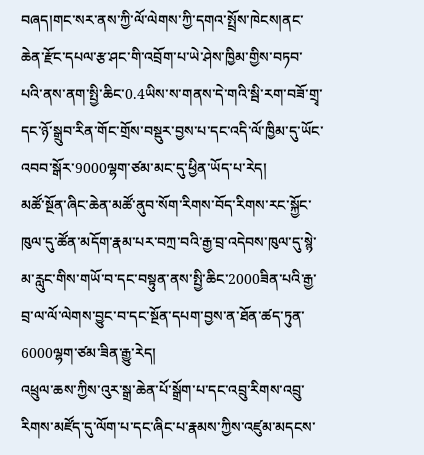བཞད།གང་སར་ནས་ཀྱི་ལོ་ལེགས་ཀྱི་དགའ་སྤྲོས་ཁེངས།ནང་ཆེན་རྫོང་དཔལ་རྩ་ཤང་གི་འབྲོག་པ་ཡེ་ཤེས་ཁྱིམ་གྱིས་བཏབ་པའི་ནས་ནག་སྤྱི་ཆིང་0.4ཡིས་ས་གནས་དེ་གའི་སྦི་རག་བཟོ་གྲྭ་དང་ཉོ་སྒྲུབ་རིན་གོང་གྲོས་བསྡུར་བྱས་པ་དང་འདི་ལོ་ཁྱིམ་དུ་ཡོང་འབབ་སྒོར་9000ལྷག་ཙམ་མང་དུ་ཕྱིན་ཡོད་པ་རེད།
མཚོ་སྔོན་ཞིང་ཆེན་མཚོ་ནུབ་སོག་རིགས་བོད་རིགས་རང་སྐྱོང་ཁུལ་དུ་ཚོན་མདོག་རྣམ་པར་བཀྲ་བའི་རྒྱ་བྲ་འདེབས་ཁུལ་དུ་སྙེ་མ་རླུང་གིས་གཡོ་བ་དང་བསྟུན་ནས་སྤྱི་ཆིང་2000ཟིན་པའི་རྒྱ་བྲ་ལ་ལོ་ལེགས་བྱུང་བ་དང་སྔོན་དཔག་བྱས་ན་ཐོན་ཚད་ཏུན་6000ལྷག་ཙམ་ཟིན་རྒྱུ་རེད།
འཕྲུལ་ཆས་ཀྱིས་འུར་སྒྲ་ཆེན་པོ་སྒྲོག་པ་དང་འབྲུ་རིགས་འབྲུ་རིགས་མཛོད་དུ་ལོག་པ་དང་ཞིང་པ་རྣམས་ཀྱིས་འཛུམ་མདངས་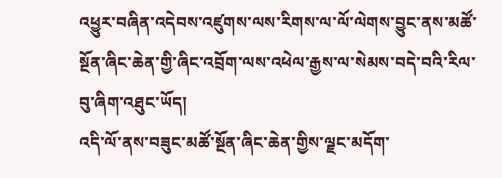འཕྱུར་བཞིན་འདེབས་འཛུགས་ལས་རིགས་ལ་ལོ་ལེགས་བྱུང་ནས་མཚོ་སྔོན་ཞིང་ཆེན་གྱི་ཞིང་འབྲོག་ལས་འཕེལ་རྒྱས་ལ་སེམས་བདེ་བའི་རིལ་བུ་ཞིག་འཐུང་ཡོད།
འདི་ལོ་ནས་བཟུང་མཚོ་སྔོན་ཞིང་ཆེན་གྱིས་ལྗང་མདོག་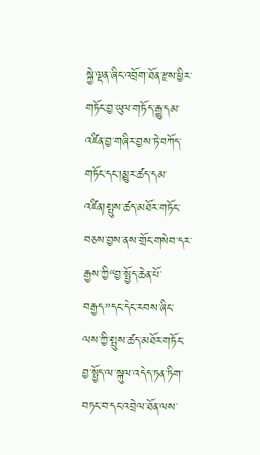སྐྱེ་ལྡན་ཞིང་འབྲོག་ཐོན་རྫས་ཕྱིར་གཏོང་བྱ་ཡུལ་གཏོད་རྒྱུ་དམ་འཛིན་བྱ་གཞིར་བྱས་ཏེ་བཀོད་གཏོང་དང་།མྱུར་ཚད་དམ་འཛིན།སྤུས་ཚད་མཐོར་གཏོང་བཅས་བྱས་ནས་གྲོང་གསེབ་དར་རྒྱས་ཀྱི“བྱ་སྤྱོད་ཆེན་པོ་བརྒྱད”དང་དེང་རབས་ཞིང་ལས་ཀྱི་སྤུས་ཚད་མཐོར་གཏོང་བྱ་སྤྱོད་ལ་སྐུལ་འདེད་ཏན་ཏིག་བཏང་བ་དང་འབྲེལ་ཐོན་ལས་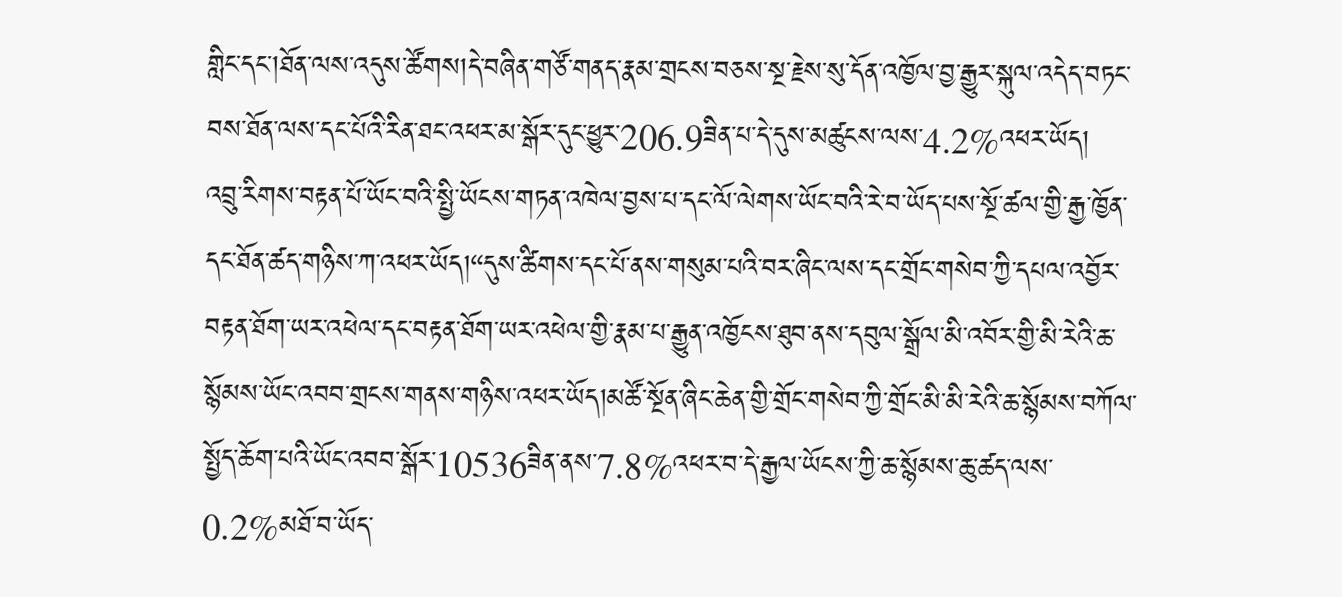གླིང་དང་།ཐོན་ལས་འདུས་ཚོགས།དེ་བཞིན་གཙོ་གནད་རྣམ་གྲངས་བཅས་སྔ་རྗེས་སུ་དོན་འཁྱོལ་བྱ་རྒྱུར་སྐུལ་འདེད་བཏང་བས་ཐོན་ལས་དང་པོའི་རིན་ཐང་འཕར་མ་སྒོར་དུང་ཕྱུར་206.9ཟིན་པ་དེ་དུས་མཚུངས་ལས་4.2%འཕར་ཡོད།
འབྲུ་རིགས་བརྟན་པོ་ཡོང་བའི་སྤྱི་ཡོངས་གཏན་འཁེལ་བྱས་པ་དང་ལོ་ལེགས་ཡོང་བའི་རེ་བ་ཡོད་པས་སྔོ་ཚལ་གྱི་རྒྱ་ཁྱོན་དང་ཐོན་ཚད་གཉིས་ཀ་འཕར་ཡོད།“དུས་ཚིགས་དང་པོ་ནས་གསུམ་པའི་བར་ཞིང་ལས་དང་གྲོང་གསེབ་ཀྱི་དཔལ་འབྱོར་བརྟན་ཐོག་ཡར་འཕེལ་དང་བརྟན་ཐོག་ཡར་འཕེལ་གྱི་རྣམ་པ་རྒྱུན་འཁྱོངས་ཐུབ་ནས་དབུལ་སྒྲོལ་མི་འབོར་གྱི་མི་རེའི་ཆ་སྙོམས་ཡོང་འབབ་གྲངས་གནས་གཉིས་འཕར་ཡོད།མཚོ་སྔོན་ཞིང་ཆེན་གྱི་གྲོང་གསེབ་ཀྱི་གྲོང་མི་མི་རེའི་ཆ་སྙོམས་བཀོལ་སྤྱོད་ཆོག་པའི་ཡོང་འབབ་སྒོར་10536ཟིན་ནས་7.8%འཕར་བ་དེ་རྒྱལ་ཡོངས་ཀྱི་ཆ་སྙོམས་ཆུ་ཚད་ལས་0.2%མཐོ་བ་ཡོད་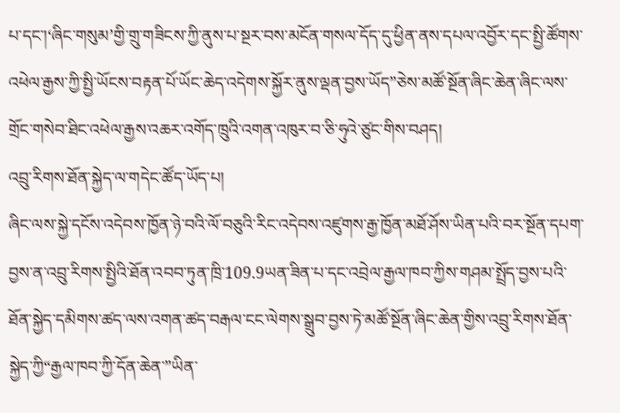པ་དང་།‘ཞིང་གསུམ’གྱི་གྲུ་གཟིངས་ཀྱི་ནུས་པ་སྔར་བས་མངོན་གསལ་དོད་དུ་ཕྱིན་ནས་དཔལ་འབྱོར་དང་སྤྱི་ཚོགས་འཕེལ་རྒྱས་ཀྱི་སྤྱི་ཡོངས་བརྟན་པོ་ཡོང་ཆེད་འདེགས་སྐྱོར་ནུས་ལྡན་བྱས་ཡོད”ཅེས་མཚོ་སྔོན་ཞིང་ཆེན་ཞིང་ལས་གྲོང་གསེབ་ཐིང་འཕེལ་རྒྱས་འཆར་འགོད་ཁྲུའི་འགན་འཁུར་བ་ཅི་ཧུའེ་ཙུང་གིས་བཤད།
འབྲུ་རིགས་ཐོན་སྐྱེད་ལ་གདེང་ཚོད་ཡོད་པ།
ཞིང་ལས་སྐྱེ་དངོས་འདེབས་ཁྱོན་ཉེ་བའི་ལོ་བཅུའི་རིང་འདེབས་འཛུགས་རྒྱ་ཁྱོན་མཐོ་ཤོས་ཡིན་པའི་བར་སྔོན་དཔག་བྱས་ན་འབྲུ་རིགས་སྤྱིའི་ཐོན་འབབ་ཏུན་ཁྲི་109.9ཡན་ཟིན་པ་དང་འབྲེལ་རྒྱལ་ཁབ་ཀྱིས་གཤམ་སྤྲོད་བྱས་པའི་ཐོན་སྐྱེད་དམིགས་ཚད་ལས་འགན་ཚད་བརྒལ་ངང་ལེགས་སྒྲུབ་བྱས་ཏེ་མཚོ་སྔོན་ཞིང་ཆེན་གྱིས་འབྲུ་རིགས་ཐོན་སྐྱེད་ཀྱི“རྒྱལ་ཁབ་ཀྱི་དོན་ཆེན་”ཡིན་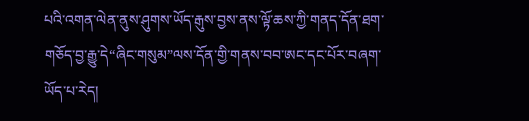པའི་འགན་ལེན་ནུས་ཤུགས་ཡོད་རྒུས་བྱས་ནས་ལྟོ་ཆས་ཀྱི་གནད་དོན་ཐག་གཅོད་བྱ་རྒྱུ་དེ“ཞིང་གསུམ”ལས་དོན་གྱི་གནས་བབ་ཨང་དང་པོར་བཞག་ཡོད་པ་རེད།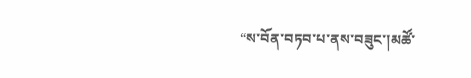“ས་བོན་བཏབ་པ་ནས་བཟུང་།མཚོ་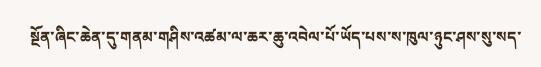སྔོན་ཞིང་ཆེན་དུ་གནམ་གཤིས་འཚམ་ལ་ཆར་ཆུ་འབེལ་པོ་ཡོད་པས་ས་ཁུལ་ཉུང་ཤས་སུ་སད་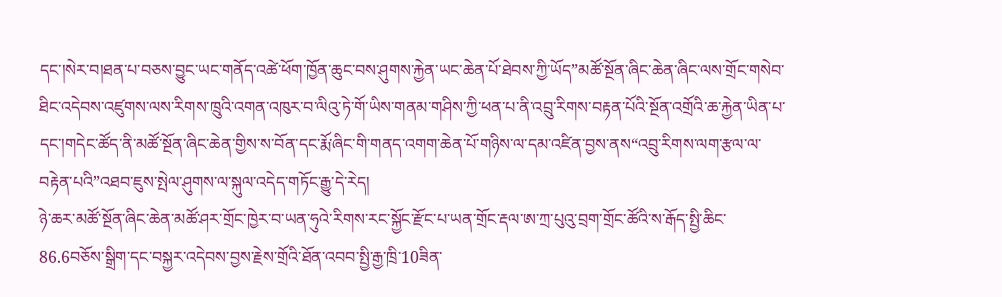དང་།སེར་བ།ཐན་པ་བཅས་བྱུང་ཡང་གནོད་འཚེ་ཕོག་ཁྱོན་ཆུང་བས་ཤུགས་རྐྱེན་ཡང་ཆེན་པོ་ཐེབས་ཀྱི་ཡོད”མཚོ་སྔོན་ཞིང་ཆེན་ཞིང་ལས་གྲོང་གསེབ་ཐིང་འདེབས་འཛུགས་ལས་རིགས་ཁྲུའི་འགན་འཁུར་བ་ལིའུ་ཏེ་གོ་ཡིས་གནམ་གཤིས་ཀྱི་ཕན་པ་ནི་འབྲུ་རིགས་བརྟན་པོའི་སྔོན་འགྲོའི་ཆ་རྐྱེན་ཡིན་པ་དང་།གདེང་ཚོད་ནི་མཚོ་སྔོན་ཞིང་ཆེན་གྱིས་ས་བོན་དང་རྨོ་ཞིང་གི་གནད་འགག་ཆེན་པོ་གཉིས་ལ་དམ་འཛིན་བྱས་ནས“འབྲུ་རིགས་ལག་རྩལ་ལ་བརྟེན་པའི”འཐབ་ཇུས་སྤེལ་ཤུགས་ལ་སྐུལ་འདེད་གཏོང་རྒྱུ་དེ་རེད།
ཉེ་ཆར་མཚོ་སྔོན་ཞིང་ཆེན་མཚོ་ཤར་གྲོང་ཁྱེར་བ་ཡན་ཧུའེ་རིགས་རང་སྐྱོང་རྫོང་པ་ཡན་གྲོང་རྡལ་ཨ་ཀྲ་པུའུ་བྲག་གྲོང་ཚོའི་ས་རྒོད་སྤྱི་ཆིང་86.6བཅོས་སྒྲིག་དང་བསྐྱར་འདེབས་བྱས་རྗེས་གྲོའི་ཐོན་འབབ་སྤྱི་རྒྱ་ཁྲི་10ཟིན་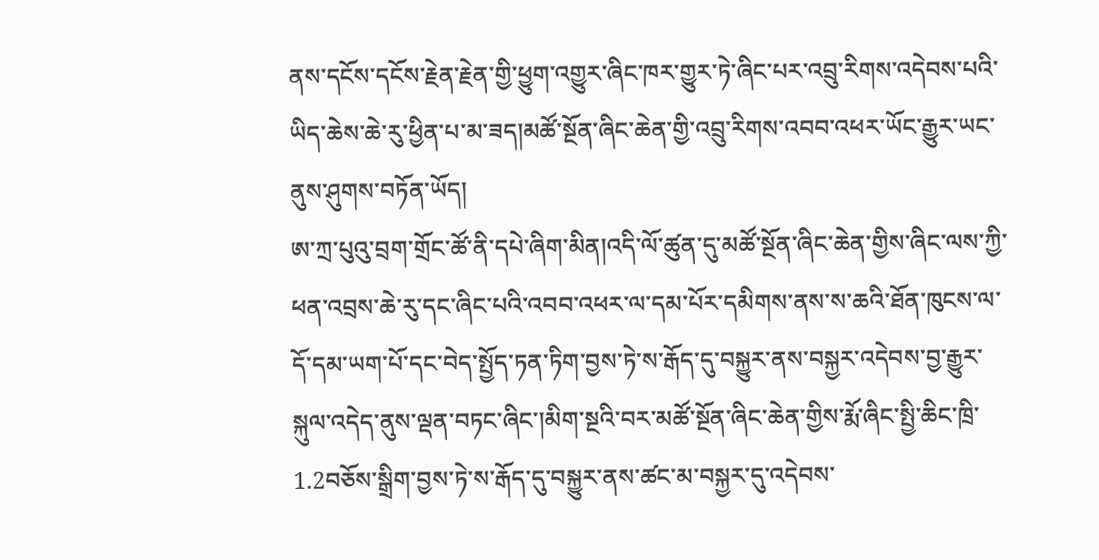ནས་དངོས་དངོས་རྗེན་རྗེན་གྱི་ཕྱུག་འགྱུར་ཞིང་ཁར་གྱུར་ཏེ་ཞིང་པར་འབྲུ་རིགས་འདེབས་པའི་ཡིད་ཆེས་ཆེ་རུ་ཕྱིན་པ་མ་ཟད།མཚོ་སྔོན་ཞིང་ཆེན་གྱི་འབྲུ་རིགས་འབབ་འཕར་ཡོང་རྒྱུར་ཡང་ནུས་ཤུགས་བཏོན་ཡོད།
ཨ་ཀྲ་པུའུ་བྲག་གྲོང་ཚོ་ནི་དཔེ་ཞིག་མིན།འདི་ལོ་ཚུན་དུ་མཚོ་སྔོན་ཞིང་ཆེན་གྱིས་ཞིང་ལས་ཀྱི་ཕན་འབྲས་ཆེ་རུ་དང་ཞིང་པའི་འབབ་འཕར་ལ་དམ་པོར་དམིགས་ནས་ས་ཆའི་ཐོན་ཁུངས་ལ་དོ་དམ་ཡག་པོ་དང་བེད་སྤྱོད་ཏན་ཏིག་བྱས་ཏེ་ས་རྒོད་དུ་བསྐྱུར་ནས་བསྐྱར་འདེབས་བྱ་རྒྱུར་སྐུལ་འདེད་ནུས་ལྡན་བཏང་ཞིང་།མིག་སྔའི་བར་མཚོ་སྔོན་ཞིང་ཆེན་གྱིས་རྨོ་ཞིང་སྤྱི་ཆིང་ཁྲི་1.2བཅོས་སྒྲིག་བྱས་ཏེ་ས་རྒོད་དུ་བསྐྱུར་ནས་ཚང་མ་བསྐྱར་དུ་འདེབས་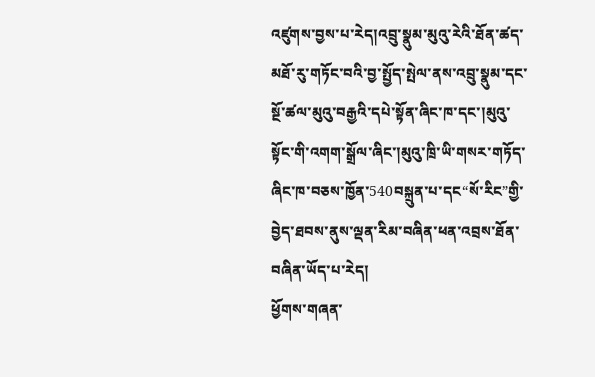འཛུགས་བྱས་པ་རེད།འབྲུ་སྣུམ་མུའུ་རེའི་ཐོན་ཚད་མཐོ་རུ་གཏོང་བའི་བྱ་སྤྱོད་སྤེལ་ནས་འབྲུ་སྣུམ་དང་སྔོ་ཚལ་མུའུ་བརྒྱའི་དཔེ་སྟོན་ཞིང་ཁ་དང་།མུའུ་སྟོང་གི་འགག་སྒྲོལ་ཞིང་།མུའུ་ཁྲི་ཡི་གསར་གཏོད་ཞིང་ཁ་བཅས་ཁྱོན་540བསྐྲུན་པ་དང“སོ་རིང”གྱི་བྱེད་ཐབས་ནུས་ལྡན་རིམ་བཞིན་ཕན་འབྲས་ཐོན་བཞིན་ཡོད་པ་རེད།
ཕྱོགས་གཞན་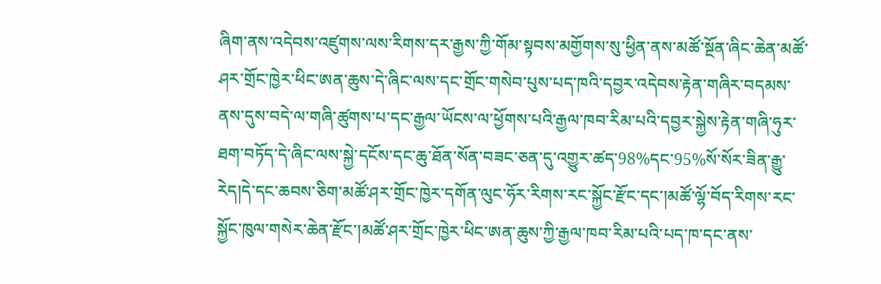ཞིག་ནས་འདེབས་འཛུགས་ལས་རིགས་དར་རྒྱས་ཀྱི་གོམ་སྟབས་མགྱོགས་སུ་ཕྱིན་ནས་མཚོ་སྔོན་ཞིང་ཆེན་མཚོ་ཤར་གྲོང་ཁྱེར་ཕིང་ཨན་ཆུས་དེ་ཞིང་ལས་དང་གྲོང་གསེབ་པུས་པད་ཁའི་དབྱར་འདེབས་རྟེན་གཞིར་བདམས་ནས་དུས་བདེ་ལ་གཞི་ཚུགས་པ་དང་རྒྱལ་ཡོངས་ལ་ཕྱོགས་པའི་རྒྱལ་ཁབ་རིམ་པའི་དབྱར་སྐྱེས་རྟེན་གཞི་ཧུར་ཐག་བཏོད་དེ་ཞིང་ལས་སྐྱེ་དངོས་དང་ཆུ་ཐོན་སོན་བཟང་ཅན་དུ་འགྱུར་ཚད་98%དང་95%སོ་སོར་ཟིན་རྒྱུ་རེད།དེ་དང་ཆབས་ཅིག་མཚོ་ཤར་གྲོང་ཁྱེར་དགོན་ལུང་ཧོར་རིགས་རང་སྐྱོང་རྫོང་དང་།མཚོ་ལྷོ་བོད་རིགས་རང་སྐྱོང་ཁུལ་གསེར་ཆེན་རྫོང་།མཚོ་ཤར་གྲོང་ཁྱེར་ཕིང་ཨན་ཆུས་ཀྱི་རྒྱལ་ཁབ་རིམ་པའི་པད་ཁ་དང་ནས་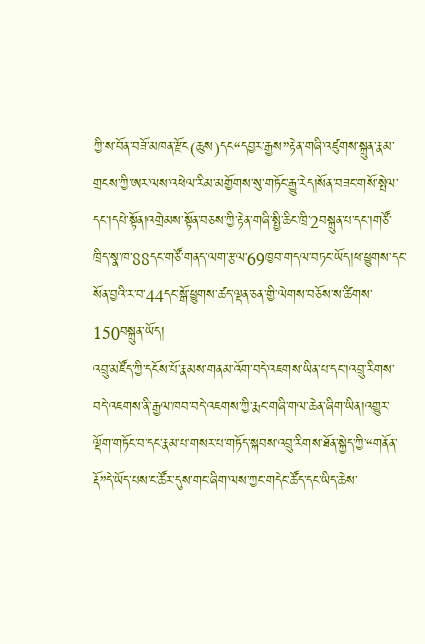ཀྱི་ས་བོན་བཟོ་མཁན་རྫོང(ཆུས)དང“དབྱར་རྒྱས”རྟེན་གཞི་འཛུགས་སྐྲུན་རྣམ་གྲངས་ཀྱི་ཨར་ལས་འཕེལ་རིམ་མགྱོགས་སུ་གཏོང་རྒྱུ་རེད།སོན་བཟང་གསོ་སྤེལ་དང་།དཔེ་སྟོན།འགྲེམས་སྟོན་བཅས་ཀྱི་རྟེན་གཞི་སྤྱི་ཆིང་ཁྲི་2བསྐྲུན་པ་དང་།གཙོ་ཁྲིད་སྣ་ཁ་88དང་གཙོ་གནད་ལག་རྩལ་69ཁྱབ་གདལ་བཏང་ཡོད།ཕ་ཕྱུགས་དང་སོན་བྱའི་ར་བ་44དང་སྒོ་ཕྱུགས་ཚད་ལྡན་ཅན་གྱི་ལེགས་བཅོས་ས་ཚིགས་150བསྐྲུན་ཡོད།
འབྲུ་མཛོད་ཀྱི་དངོས་པོ་རྣམས་གནམ་འོག་བདེ་འཇགས་ཡིན་པ་དང་།འབྲུ་རིགས་བདེ་འཇགས་ནི་རྒྱལ་ཁབ་བདེ་འཇགས་ཀྱི་རྨང་གཞི་གལ་ཆེན་ཞིག་ཡིན།འགྱུར་ལྡོག་གཏོང་བ་དང་རྣམ་པ་གསར་པ་གཏོད་སྐབས་འབྲུ་རིགས་ཐོན་སྐྱེད་ཀྱི་“གནོན་རྡོ”དེ་ཡོད་པས་ང་ཚོར་དུས་གང་ཞིག་ལས་ཀྱང་གདེང་ཚོད་དང་ཡིད་ཆེས་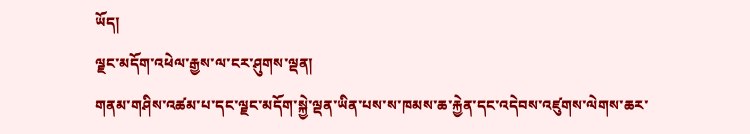ཡོད།
ལྗང་མདོག་འཕེལ་རྒྱས་ལ་ངར་ཤུགས་ལྡན།
གནམ་གཤིས་འཚམ་པ་དང་ལྗང་མདོག་སྐྱེ་ལྡན་ཡིན་པས་ས་ཁམས་ཆ་རྐྱེན་དང་འདེབས་འཛུགས་ལེགས་ཆར་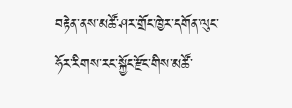བརྟེན་ནས་མཚོ་ཤར་གྲོང་ཁྱེར་དགོན་ལུང་ཧོར་རིགས་རང་སྐྱོང་རྫོང་གིས་མཚོ་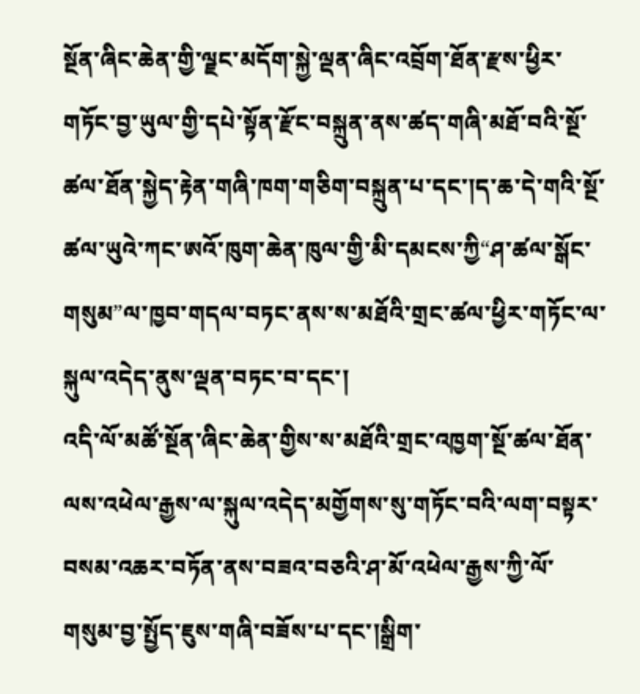སྔོན་ཞིང་ཆེན་གྱི་ལྗང་མདོག་སྐྱེ་ལྡན་ཞིང་འབྲོག་ཐོན་རྫས་ཕྱིར་གཏོང་བྱ་ཡུལ་གྱི་དཔེ་སྟོན་རྫོང་བསྐྲུན་ནས་ཚད་གཞི་མཐོ་བའི་སྔོ་ཚལ་ཐོན་སྐྱེད་རྟེན་གཞི་ཁག་གཅིག་བསྐྲུན་པ་དང་།ད་ཆ་དེ་གའི་སྔོ་ཚལ་ཡུའེ་ཀང་ཨའོ་ཁུག་ཆེན་ཁུལ་གྱི་མི་དམངས་ཀྱི“ཤ་ཚལ་སྒོང་གསུམ”ལ་ཁྱབ་གདལ་བཏང་ནས་ས་མཐོའི་གྲང་ཚལ་ཕྱིར་གཏོང་ལ་སྐུལ་འདེད་ནུས་ལྡན་བཏང་བ་དང་།
འདི་ལོ་མཚོ་སྔོན་ཞིང་ཆེན་གྱིས་ས་མཐོའི་གྲང་འཁྱག་སྔོ་ཚལ་ཐོན་ལས་འཕེལ་རྒྱས་ལ་སྐུལ་འདེད་མགྱོགས་སུ་གཏོང་བའི་ལག་བསྟར་བསམ་འཆར་བཏོན་ནས་བཟའ་བཅའི་ཤ་མོ་འཕེལ་རྒྱས་ཀྱི་ལོ་གསུམ་བྱ་སྤྱོད་ཇུས་གཞི་བཟོས་པ་དང་།སྒྲིག་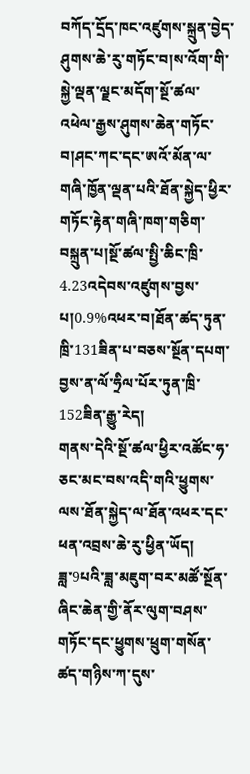བཀོད་དྲོད་ཁང་འཛུགས་སྐྲུན་བྱེད་ཤུགས་ཆེ་རུ་གཏོང་བ།ས་འོག་གི་སྐྱེ་ལྡན་ལྗང་མདོག་སྔོ་ཚལ་འཕེལ་རྒྱས་ཤུགས་ཆེན་གཏོང་བ།ཤང་ཀང་དང་ཨའོ་མོན་ལ་གཞི་ཁྱོན་ལྡན་པའི་ཐོན་སྐྱེད་ཕྱིར་གཏོང་རྟེན་གཞི་ཁག་གཅིག་བསྐྲུན་པ།སྔོ་ཚལ་སྤྱི་ཆིང་ཁྲི་4.23འདེབས་འཛུགས་བྱས་པ།0.9%འཕར་བ།ཐོན་ཚད་ཏུན་ཁྲི་131ཟིན་པ་བཅས་སྔོན་དཔག་བྱས་ན་ལོ་ཧྲིལ་པོར་ཏུན་ཁྲི་152ཟིན་རྒྱུ་རེད།
གནས་དེའི་སྔོ་ཚལ་ཕྱིར་འཚོང་ཧ་ཅང་མང་བས་འདི་གའི་ཕྱུགས་ལས་ཐོན་སྐྱེད་ལ་ཐོན་འཕར་དང་ཕན་འབྲས་ཆེ་རུ་ཕྱིན་ཡོད།
ཟླ་9པའི་ཟླ་མཇུག་བར་མཚོ་སྔོན་ཞིང་ཆེན་གྱི་ནོར་ལུག་བཤས་གཏོང་དང་ཕྱུགས་ཕྲུག་གསོན་ཚད་གཉིས་ཀ་དུས་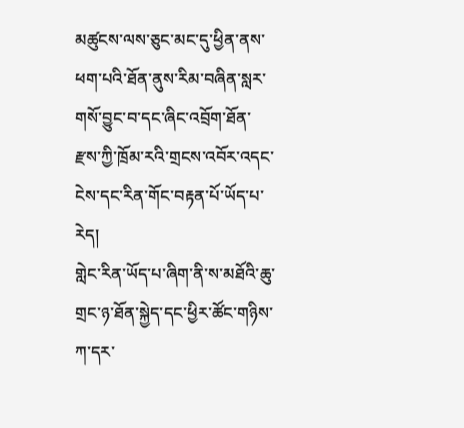མཚུངས་ལས་ཅུང་མང་དུ་ཕྱིན་ནས་ཕག་པའི་ཐོན་ནུས་རིམ་བཞིན་སླར་གསོ་བྱུང་བ་དང་ཞིང་འབྲོག་ཐོན་རྫས་ཀྱི་ཁྲོམ་རའི་གྲངས་འབོར་འདང་ངེས་དང་རིན་གོང་བརྟན་པོ་ཡོད་པ་རེད།
གླེང་རིན་ཡོད་པ་ཞིག་ནི་ས་མཐོའི་ཆུ་གྲང་ཉ་ཐོན་སྐྱེད་དང་ཕྱིར་ཚོང་གཉིས་ཀ་དར་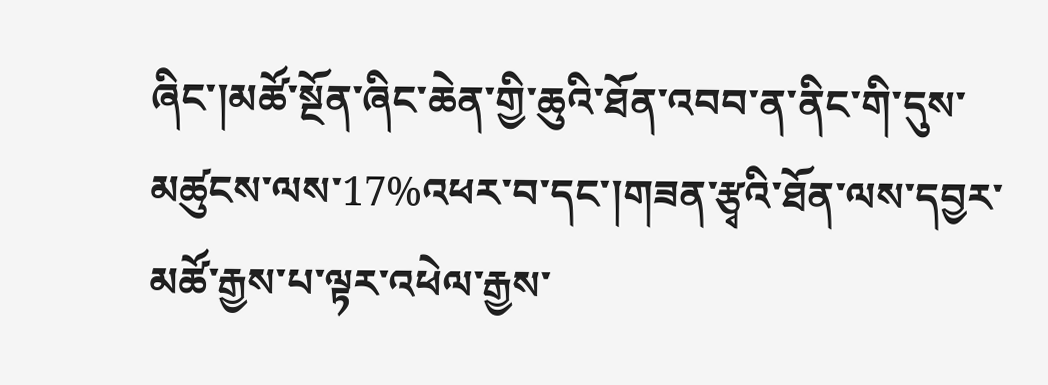ཞིང་།མཚོ་སྔོན་ཞིང་ཆེན་གྱི་ཆུའི་ཐོན་འབབ་ན་ནིང་གི་དུས་མཚུངས་ལས་17%འཕར་བ་དང་།གཟན་རྩྭའི་ཐོན་ལས་དབྱར་མཚོ་རྒྱས་པ་ལྟར་འཕེལ་རྒྱས་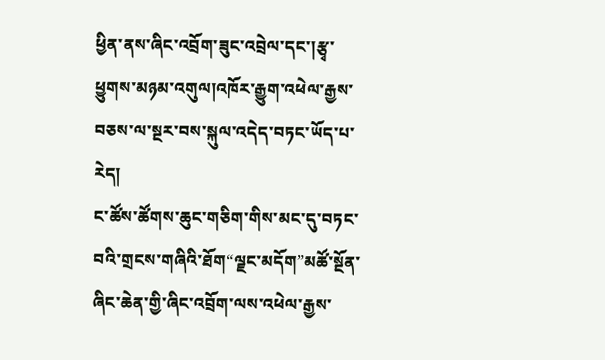ཕྱིན་ནས་ཞིང་འབྲོག་ཟུང་འབྲེལ་དང་།རྩྭ་ཕྱུགས་མཉམ་འགུལ།འཁོར་རྒྱུག་འཕེལ་རྒྱས་བཅས་ལ་སྔར་བས་སྐུལ་འདེད་བཏང་ཡོད་པ་རེད།
ང་ཚོས་ཚོགས་ཆུང་གཅིག་གིས་མང་དུ་བཏང་བའི་གྲངས་གཞིའི་ཐོག“ལྗང་མདོག”མཚོ་སྔོན་ཞིང་ཆེན་གྱི་ཞིང་འབྲོག་ལས་འཕེལ་རྒྱས་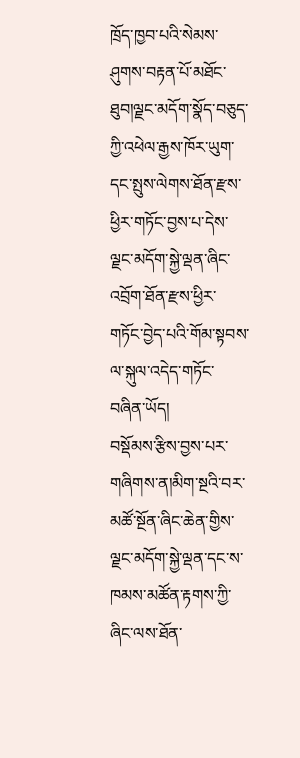ཁྲོད་ཁྱབ་པའི་སེམས་ཤུགས་བརྟན་པོ་མཐོང་ཐུབ།ལྗང་མདོག་སྣོད་བཅུད་ཀྱི་འཕེལ་རྒྱས་ཁོར་ཡུག་དང་སྤུས་ལེགས་ཐོན་རྫས་ཕྱིར་གཏོང་བྱས་པ་དེས་ལྗང་མདོག་སྐྱེ་ལྡན་ཞིང་འབྲོག་ཐོན་རྫས་ཕྱིར་གཏོང་བྱེད་པའི་གོམ་སྟབས་ལ་སྐུལ་འདེད་གཏོང་བཞིན་ཡོད།
བསྡོམས་རྩིས་བྱས་པར་གཞིགས་ན།མིག་སྔའི་བར་མཚོ་སྔོན་ཞིང་ཆེན་གྱིས་ལྗང་མདོག་སྐྱེ་ལྡན་དང་ས་ཁམས་མཚོན་རྟགས་ཀྱི་ཞིང་ལས་ཐོན་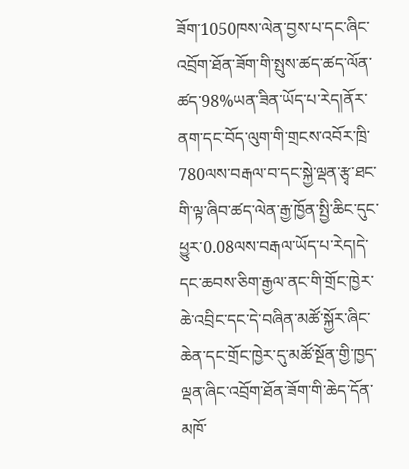ཟོག་1050ཁས་ལེན་བྱས་པ་དང་ཞིང་འབྲོག་ཐོན་ཟོག་གི་སྤུས་ཚད་ཚད་ལོན་ཚད་98%ཡན་ཟིན་ཡོད་པ་རེད།ནོར་ནག་དང་བོད་ལུག་གི་གྲངས་འབོར་ཁྲི་780ལས་བརྒལ་བ་དང་སྐྱེ་ལྡན་རྩྭ་ཐང་གི་ལྟ་ཞིབ་ཚད་ལེན་རྒྱ་ཁྱོན་སྤྱི་ཆིང་དུང་ཕྱུར་0.08ལས་བརྒལ་ཡོད་པ་རེད།དེ་དང་ཆབས་ཅིག་རྒྱལ་ནང་གི་གྲོང་ཁྱེར་ཆེ་འབྲིང་དང་དེ་བཞིན་མཚོ་སྐྱོར་ཞིང་ཆེན་དང་གྲོང་ཁྱེར་དུ་མཚོ་སྔོན་གྱི་ཁྱད་ལྡན་ཞིང་འབྲོག་ཐོན་ཟོག་གི་ཆེད་དོན་མཁོ་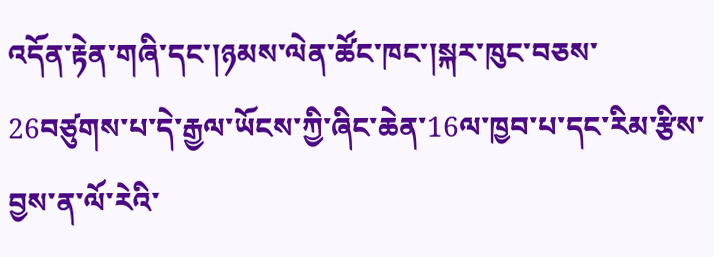འདོན་རྟེན་གཞི་དང་།ཉམས་ལེན་ཚོང་ཁང་།སྐར་ཁུང་བཅས་26བཙུགས་པ་དེ་རྒྱལ་ཡོངས་ཀྱི་ཞིང་ཆེན་16ལ་ཁྱབ་པ་དང་རིམ་རྩིས་བྱས་ན་ལོ་རེའི་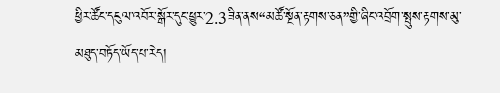ཕྱིར་ཚོང་དངུལ་འབོར་སྒོར་དུང་ཕྱུར་2.3ཟིན་ནས“མཚོ་སྔོན་རྟགས་ཅན”གྱི་ཞིང་འབྲོག་སྤུས་རྟགས་མུ་མཐུད་བཏོད་ཡོད་པ་རེད།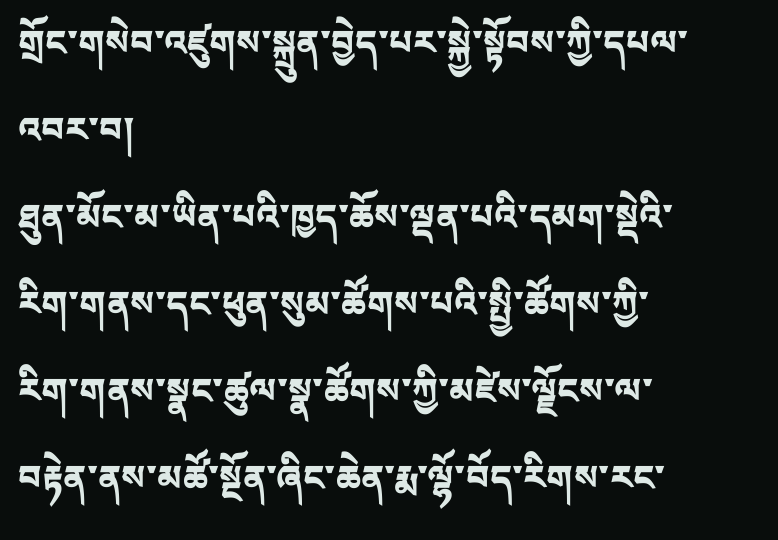གྲོང་གསེབ་འཛུགས་སྐྲུན་བྱེད་པར་སྐྱེ་སྟོབས་ཀྱི་དཔལ་འབར་བ།
ཐུན་མོང་མ་ཡིན་པའི་ཁྱད་ཆོས་ལྡན་པའི་དམག་སྡེའི་རིག་གནས་དང་ཕུན་སུམ་ཚོགས་པའི་སྤྱི་ཚོགས་ཀྱི་རིག་གནས་སྣང་ཚུལ་སྣ་ཚོགས་ཀྱི་མཛེས་ལྗོངས་ལ་བརྟེན་ནས་མཚོ་སྔོན་ཞིང་ཆེན་རྨ་ལྷོ་བོད་རིགས་རང་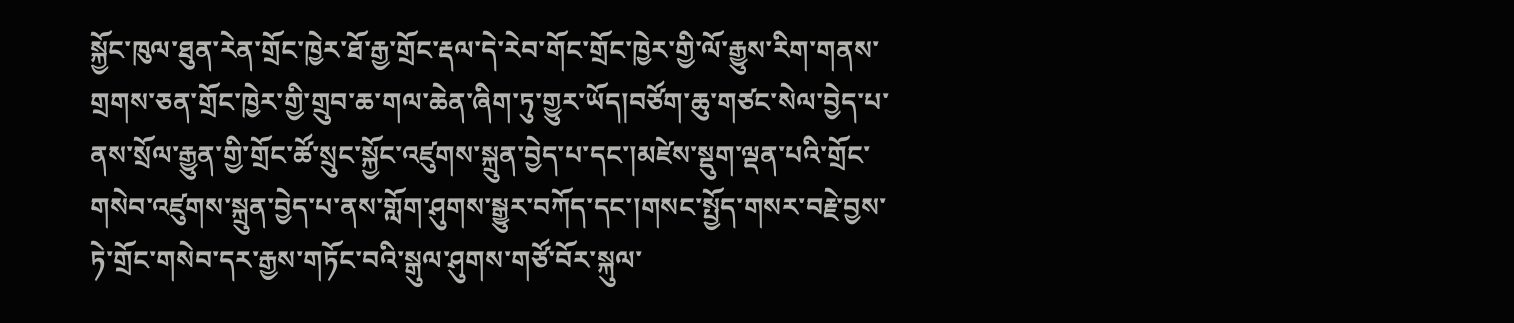སྐྱོང་ཁུལ་ཐུན་རེན་གྲོང་ཁྱེར་ཐོ་རྒྱ་གྲོང་རྡལ་དེ་རེབ་གོང་གྲོང་ཁྱེར་གྱི་ལོ་རྒྱུས་རིག་གནས་གྲགས་ཅན་གྲོང་ཁྱེར་གྱི་གྲུབ་ཆ་གལ་ཆེན་ཞིག་ཏུ་གྱུར་ཡོད།བཙོག་ཆུ་གཙང་སེལ་བྱེད་པ་ནས་སྲོལ་རྒྱུན་གྱི་གྲོང་ཚོ་སྲུང་སྐྱོང་འཛུགས་སྐྲུན་བྱེད་པ་དང་།མཛེས་སྡུག་ལྡན་པའི་གྲོང་གསེབ་འཛུགས་སྐྲུན་བྱེད་པ་ནས་གློག་ཤུགས་སྒྱུར་བཀོད་དང་།གསང་སྤྱོད་གསར་བརྗེ་བྱས་ཏེ་གྲོང་གསེབ་དར་རྒྱས་གཏོང་བའི་སྒུལ་ཤུགས་གཙོ་བོར་སྐུལ་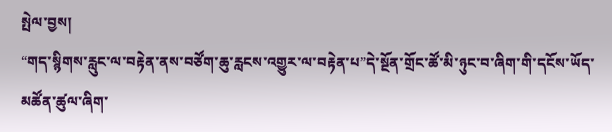སྤེལ་བྱས།
“གད་སྙིགས་རླུང་ལ་བརྟེན་ནས་བཙོག་ཆུ་རླངས་འགྱུར་ལ་བརྟེན་པ”དེ་སྔོན་གྲོང་ཚོ་མི་ཉུང་བ་ཞིག་གི་དངོས་ཡོད་མཚོན་ཚུལ་ཞིག་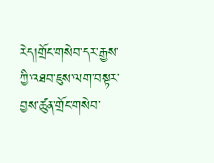རེད།གྲོང་གསེབ་དར་རྒྱས་ཀྱི་འཐབ་ཇུས་ལག་བསྟར་བྱས་ཚུན་གྲོང་གསེབ་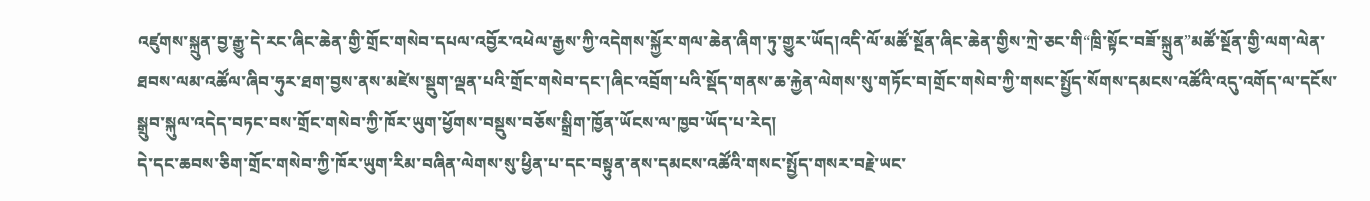འཛུགས་སྐྲུན་བྱ་རྒྱུ་དེ་རང་ཞིང་ཆེན་གྱི་གྲོང་གསེབ་དཔལ་འབྱོར་འཕེལ་རྒྱས་ཀྱི་འདེགས་སྐྱོར་གལ་ཆེན་ཞིག་ཏུ་གྱུར་ཡོད།འདི་ལོ་མཚོ་སྔོན་ཞིང་ཆེན་གྱིས་ཀྲེ་ཅང་གི“ཁྲི་སྟོང་བཟོ་སྐྲུན”མཚོ་སྔོན་གྱི་ལག་ལེན་ཐབས་ལམ་འཚོལ་ཞིབ་ཧུར་ཐག་བྱས་ནས་མཛེས་སྡུག་ལྡན་པའི་གྲོང་གསེབ་དང་།ཞིང་འབྲོག་པའི་སྡོད་གནས་ཆ་རྐྱེན་ལེགས་སུ་གཏོང་བ།གྲོང་གསེབ་ཀྱི་གསང་སྤྱོད་སོགས་དམངས་འཚོའི་འདུ་འགོད་ལ་དངོས་སྒྲུབ་སྐུལ་འདེད་བཏང་བས་གྲོང་གསེབ་ཀྱི་ཁོར་ཡུག་ཕྱོགས་བསྡུས་བཅོས་སྒྲིག་ཁྱོན་ཡོངས་ལ་ཁྱབ་ཡོད་པ་རེད།
དེ་དང་ཆབས་ཅིག་གྲོང་གསེབ་ཀྱི་ཁོར་ཡུག་རིམ་བཞིན་ལེགས་སུ་ཕྱིན་པ་དང་བསྟུན་ནས་དམངས་འཚོའི་གསང་སྤྱོད་གསར་བརྗེ་ཡང་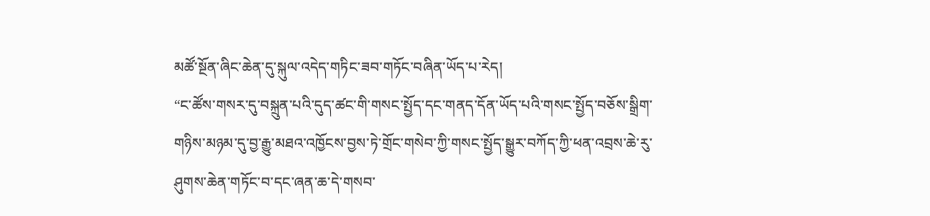མཚོ་སྔོན་ཞིང་ཆེན་དུ་སྐུལ་འདེད་གཏིང་ཟབ་གཏོང་བཞིན་ཡོད་པ་རེད།
“ང་ཚོས་གསར་དུ་བསྐྲུན་པའི་དུད་ཚང་གི་གསང་སྤྱོད་དང་གནད་དོན་ཡོད་པའི་གསང་སྤྱོད་བཅོས་སྒྲིག་གཉིས་མཉམ་དུ་བྱ་རྒྱུ་མཐའ་འཁྱོངས་བྱས་ཏེ་གྲོང་གསེབ་ཀྱི་གསང་སྤྱོད་སྒྱུར་བཀོད་ཀྱི་ཕན་འབྲས་ཆེ་རུ་ཤུགས་ཆེན་གཏོང་བ་དང་ཞན་ཆ་དེ་གསབ་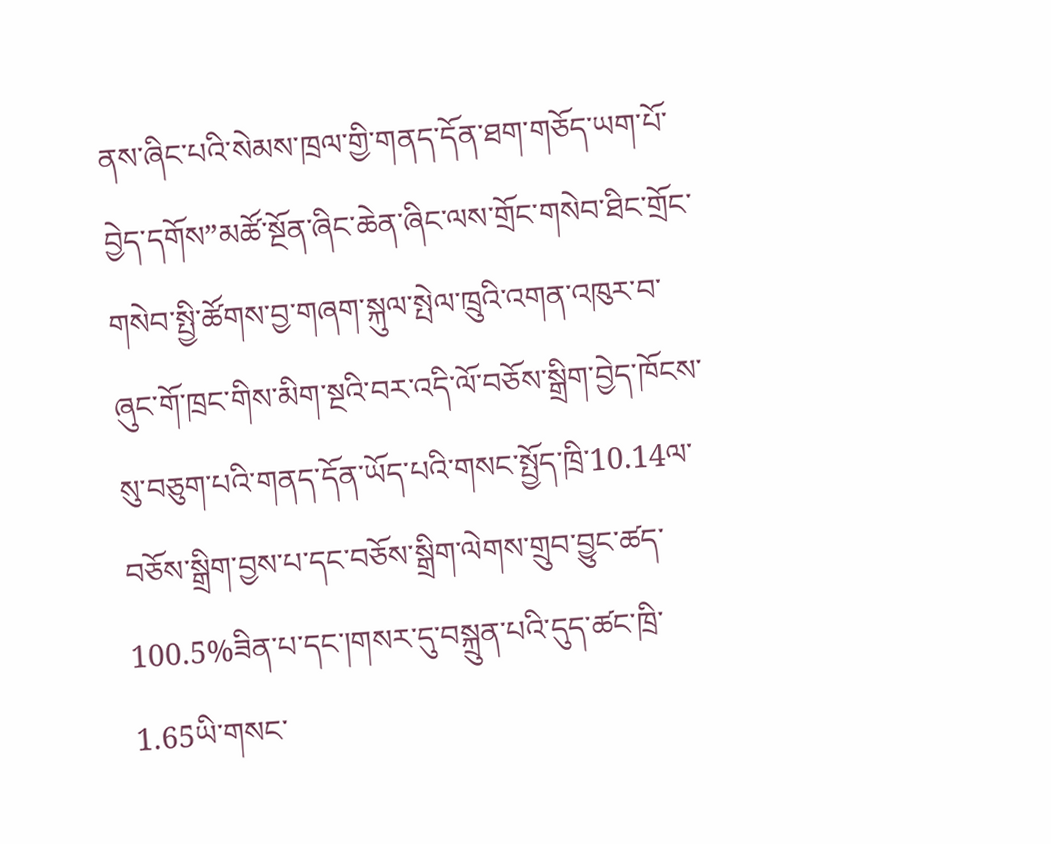ནས་ཞིང་པའི་སེམས་ཁྲལ་གྱི་གནད་དོན་ཐག་གཅོད་ཡག་པོ་བྱེད་དགོས”མཚོ་སྔོན་ཞིང་ཆེན་ཞིང་ལས་གྲོང་གསེབ་ཐིང་གྲོང་གསེབ་སྤྱི་ཚོགས་བྱ་གཞག་སྐུལ་སྤེལ་ཁྲུའི་འགན་འཁུར་བ་ཞུང་གོ་ཁྲང་གིས་མིག་སྔའི་བར་འདི་ལོ་བཅོས་སྒྲིག་བྱེད་ཁོངས་སུ་བཅུག་པའི་གནད་དོན་ཡོད་པའི་གསང་སྤྱོད་ཁྲི་10.14ལ་བཅོས་སྒྲིག་བྱས་པ་དང་བཅོས་སྒྲིག་ལེགས་གྲུབ་བྱུང་ཚད་100.5%ཟིན་པ་དང་།གསར་དུ་བསྐྲུན་པའི་དུད་ཚང་ཁྲི་1.65ཡི་གསང་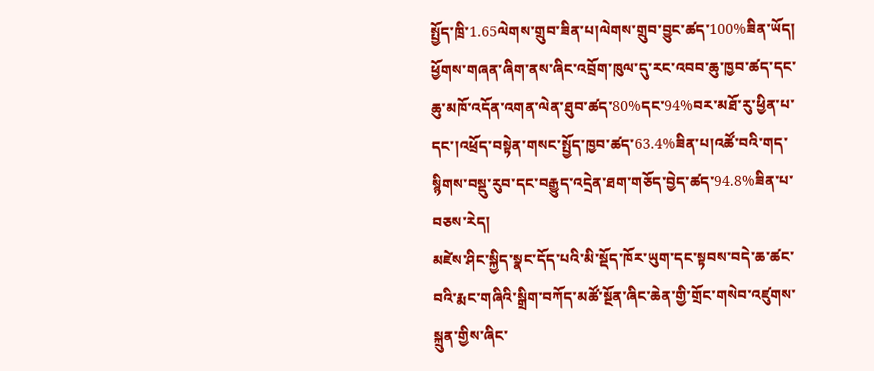སྤྱོད་ཁྲི་1.65ལེགས་གྲུབ་ཟིན་པ།ལེགས་གྲུབ་བྱུང་ཚད་100%ཟིན་ཡོད།
ཕྱོགས་གཞན་ཞིག་ནས་ཞིང་འབྲོག་ཁུལ་དུ་རང་འབབ་ཆུ་ཁྱབ་ཚད་དང་ཆུ་མཁོ་འདོན་འགན་ལེན་ཐུབ་ཚད་80%དང་94%བར་མཐོ་རུ་ཕྱིན་པ་དང་།འཕྲོད་བསྟེན་གསང་སྤྱོད་ཁྱབ་ཚད་63.4%ཟིན་པ།འཚོ་བའི་གད་སྙིགས་བསྡུ་རུབ་དང་བརྒྱུད་འདྲེན་ཐག་གཅོད་བྱེད་ཚད་94.8%ཟིན་པ་བཅས་རེད།
མཛེས་ཤིང་སྐྱིད་སྣང་དོད་པའི་མི་སྡོད་ཁོར་ཡུག་དང་སྟབས་བདེ་ཆ་ཚང་བའི་རྨང་གཞིའི་སྒྲིག་བཀོད་མཚོ་སྔོན་ཞིང་ཆེན་གྱི་གྲོང་གསེབ་འཛུགས་སྐྲུན་གྱིས་ཞིང་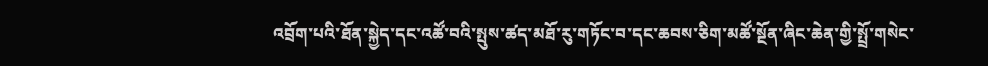འབྲོག་པའི་ཐོན་སྐྱེད་དང་འཚོ་བའི་སྤུས་ཚད་མཐོ་རུ་གཏོང་བ་དང་ཆབས་ཅིག་མཚོ་སྔོན་ཞིང་ཆེན་གྱི་སྤྲོ་གསེང་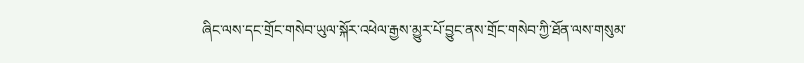ཞིང་ལས་དང་གྲོང་གསེབ་ཡུལ་སྐོར་འཕེལ་རྒྱས་མྱུར་པོ་བྱུང་ནས་གྲོང་གསེབ་ཀྱི་ཐོན་ལས་གསུམ་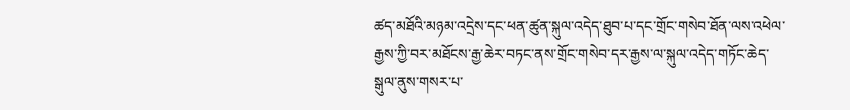ཚད་མཐོའི་མཉམ་འདྲེས་དང་ཕན་ཚུན་སྐུལ་འདེད་ཐུབ་པ་དང་གྲོང་གསེབ་ཐོན་ལས་འཕེལ་རྒྱས་ཀྱི་བར་མཐོངས་རྒྱ་ཆེར་བཏང་ནས་གྲོང་གསེབ་དར་རྒྱས་ལ་སྐུལ་འདེད་གཏོང་ཆེད་སྒུལ་ནུས་གསར་པ་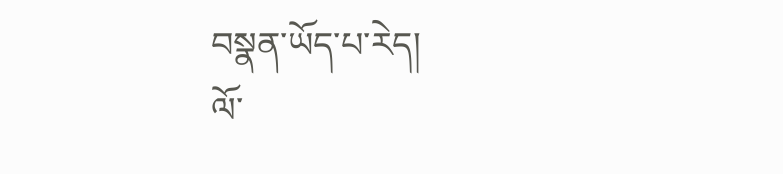བསྣན་ཡོད་པ་རེད།
ལོ་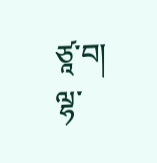ཙཱ་བ། ལྷ་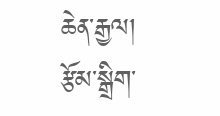ཆེན་རྒྱལ།
རྩོམ་སྒྲིག་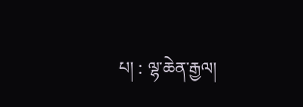པ། : ལྷ་ཆེན་རྒྱལ།